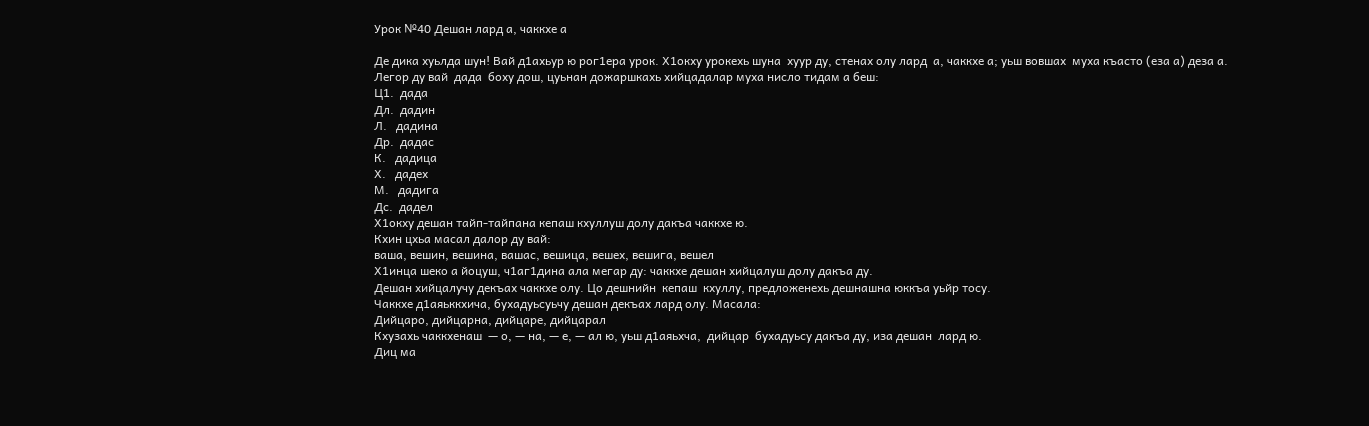Урок №40 Дешан лард а, чаккхе а

Де дика хуьлда шун! Вай д1ахьур ю рог1ера урок. Х1окху урокехь шуна  хуур ду, стенах олу лард  а, чаккхе а; уьш вовшах  муха къасто (еза а) деза а.
Легор ду вай  дада  боху дош, цуьнан дожаршкахь хийцадалар муха нисло тидам а беш:
Ц1.  дада
Дл.  дадин
Л.   дадина
Др.  дадас
К.   дадица
Х.   дадех
М.   дадига
Дс.  дадел
Х1окху дешан тайп-тайпана кепаш кхуллуш долу дакъа чаккхе ю.
Кхин цхьа масал далор ду вай:
ваша, вешин, вешина, вашас, вешица, вешех, вешига, вешел
Х1инца шеко а йоцуш, ч1аг1дина ала мегар ду: чаккхе дешан хийцалуш долу дакъа ду.
Дешан хийцалучу декъах чаккхе олу. Цо дешнийн  кепаш  кхуллу, предложенехь дешнашна юккъа уьйр тосу.
Чаккхе д1аяьккхича, бухадуьсуьчу дешан декъах лард олу. Масала:
Дийцаро, дийцарна, дийцаре, дийцарал
Кхузахь чаккхенаш  — о, — на, — е, — ал ю, уьш д1аяьхча,  дийцар  бухадуьсу дакъа ду, иза дешан  лард ю.
Диц ма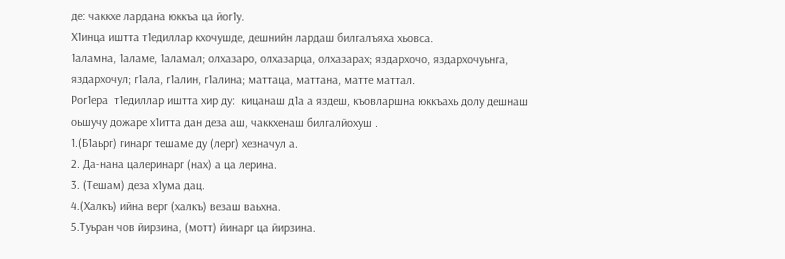де: чаккхе лардана юккъа ца йог1у.
Х1инца иштта т1едиллар кхочушде, дешнийн лардаш билгалъяха хьовса.
1аламна, 1аламе, 1аламал; олхазаро, олхазарца, олхазарах; яздархочо, яздархочуьнга, яздархочул; г1ала, г1алин, г1алина; маттаца, маттана, матте маттал.
Рог1ера  т1едиллар иштта хир ду:  кицанаш д1а а яздеш, къовларшна юккъахь долу дешнаш оьшучу дожаре х1итта дан деза аш, чаккхенаш билгалйохуш .
1.(Б1аьрг) гинарг тешаме ду (лерг) хезначул а.
2. Да-нана цалеринарг (нах) а ца лерина.
3. (Тешам) деза х1ума дац.
4.(Халкъ) ийна верг (халкъ) везаш ваьхна.
5.Туьран чов йирзина, (мотт) йинарг ца йирзина.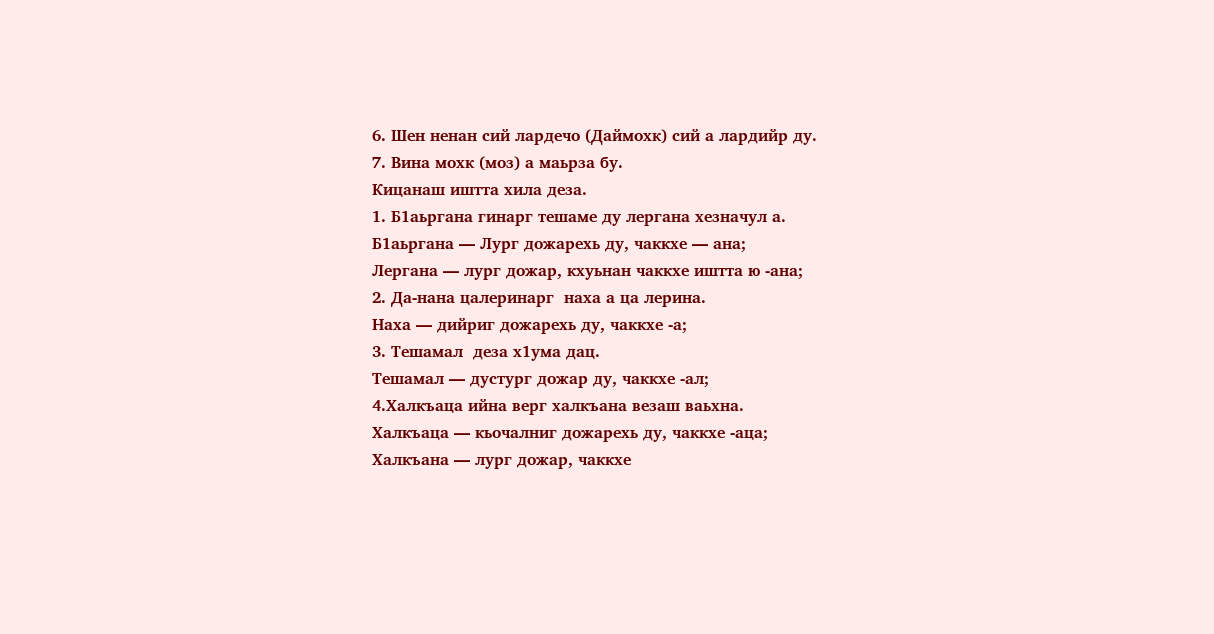6. Шен ненан сий лардечо (Даймохк) сий а лардийр ду.
7. Вина мохк (моз) а маьрза бу.
Кицанаш иштта хила деза.
1. Б1аьргана гинарг тешаме ду лергана хезначул а.
Б1аьргана — Лург дожарехь ду, чаккхе — ана;
Лергана — лург дожар, кхуьнан чаккхе иштта ю -ана;
2. Да-нана цалеринарг  наха а ца лерина.
Наха — дийриг дожарехь ду, чаккхе -а;
3. Тешамал  деза х1ума дац.
Тешамал — дустург дожар ду, чаккхе -ал;
4.Халкъаца ийна верг халкъана везаш ваьхна.
Халкъаца — кьочалниг дожарехь ду, чаккхе -аца;
Халкъана — лург дожар, чаккхе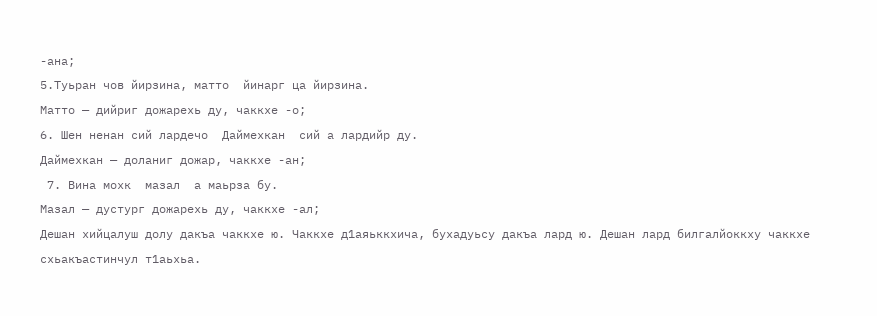-ана;
5.Туьран чов йирзина, матто  йинарг ца йирзина.
Матто — дийриг дожарехь ду, чаккхе -о;
6. Шен ненан сий лардечо  Даймехкан  сий а лардийр ду.
Даймехкан — доланиг дожар, чаккхе -ан;
 7. Вина мохк  мазал  а маьрза бу.
Мазал — дустург дожарехь ду, чаккхе -ал;
Дешан хийцалуш долу дакъа чаккхе ю. Чаккхе д1аяьккхича, бухадуьсу дакъа лард ю. Дешан лард билгалйоккху чаккхе схьакъастинчул т1аьхьа.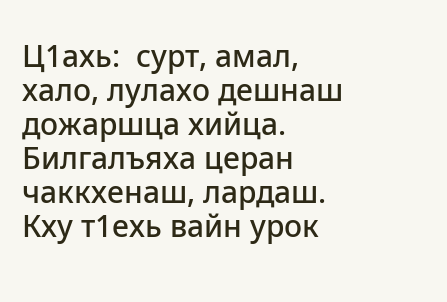Ц1ахь:  сурт, амал, хало, лулахо дешнаш дожаршца хийца. Билгалъяха церан чаккхенаш, лардаш.
Кху т1ехь вайн урок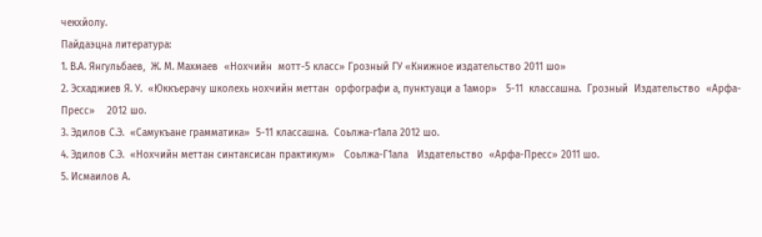чекхйолу.
Пайдаэцна литература:
1. В.А. Янгульбаев,  Ж. М. Махмаев  «Нохчийн  мотт-5 класс» Грозный ГУ «Книжное издательство 2011 шо»
2. Эсхаджиев Я. У.  «Юккъерачу школехь нохчийн меттан  орфографи а, пунктуаци а 1амор»   5-11  классашна.  Грозный  Издательство  «Арфа-Пресс»    2012 шо.
3. Эдилов С.Э.  «Самукъане грамматика»  5-11 классашна.  Соьлжа-г1ала 2012 шо.
4. Эдилов С.Э.  «Нохчийн меттан синтаксисан практикум»   Соьлжа-Г1ала   Издательство  «Арфа-Пресс» 2011 шо.
5. Исмаилов А.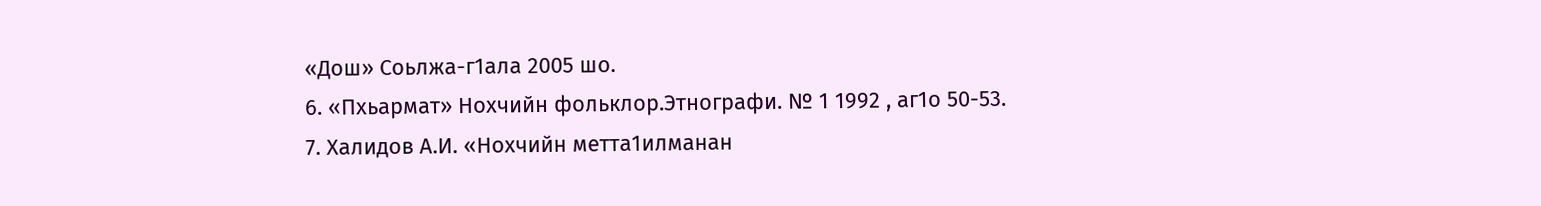«Дош» Соьлжа-г1ала 2005 шо.
6. «Пхьармат» Нохчийн фольклор.Этнографи. № 1 1992 , аг1о 50-53.
7. Халидов А.И. «Нохчийн метта1илманан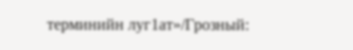терминийн луг1ат»/Грозный: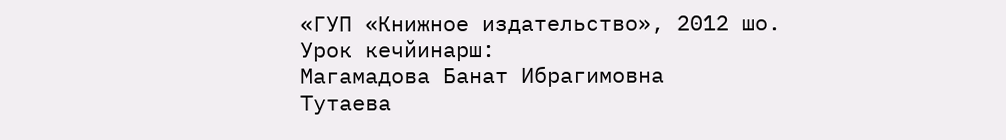«ГУП «Книжное издательство», 2012 шо.
Урок кечйинарш:
Магамадова Банат Ибрагимовна
Тутаева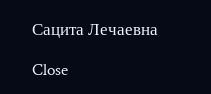Сацита Лечаевна

Close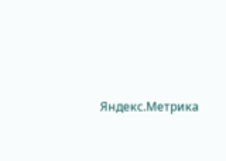Яндекс.Метрика